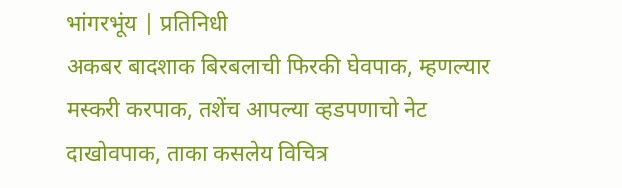भांगरभूंय | प्रतिनिधी
अकबर बादशाक बिरबलाची फिरकी घेवपाक, म्हणल्यार मस्करी करपाक, तशेंच आपल्या व्हडपणाचो नेट दाखोवपाक, ताका कसलेय विचित्र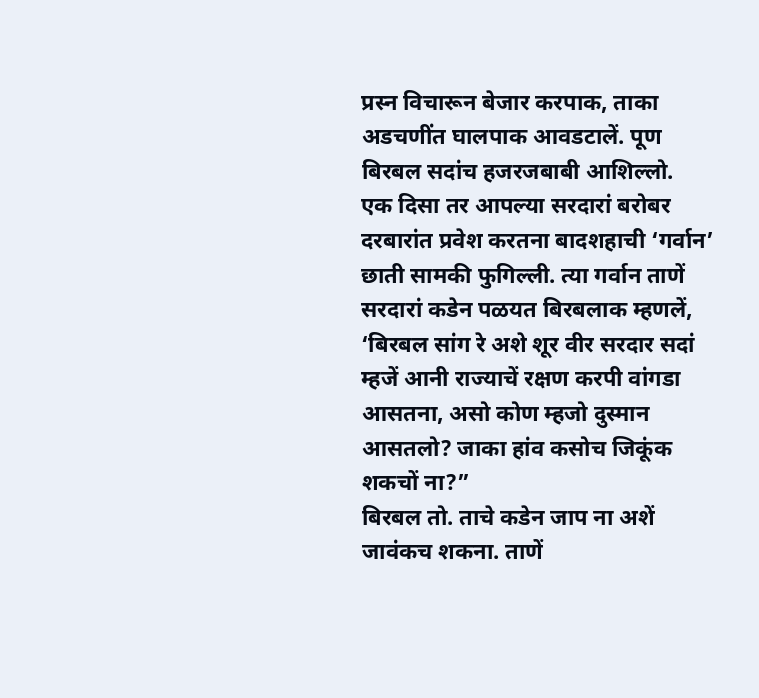प्रस्न विचारून बेजार करपाक, ताका अडचणींत घालपाक आवडटालें. पूण बिरबल सदांच हजरजबाबी आशिल्लो.
एक दिसा तर आपल्या सरदारां बरोबर दरबारांत प्रवेश करतना बादशहाची ‘गर्वान’ छाती सामकी फुगिल्ली. त्या गर्वान ताणें सरदारां कडेन पळयत बिरबलाक म्हणलें, ‘बिरबल सांग रे अशे शूर वीर सरदार सदां म्हजें आनी राज्याचें रक्षण करपी वांगडा आसतना, असो कोण म्हजो दुस्मान आसतलो? जाका हांव कसोच जिकूंक शकचों ना?”
बिरबल तो. ताचे कडेन जाप ना अशें जावंकच शकना. ताणें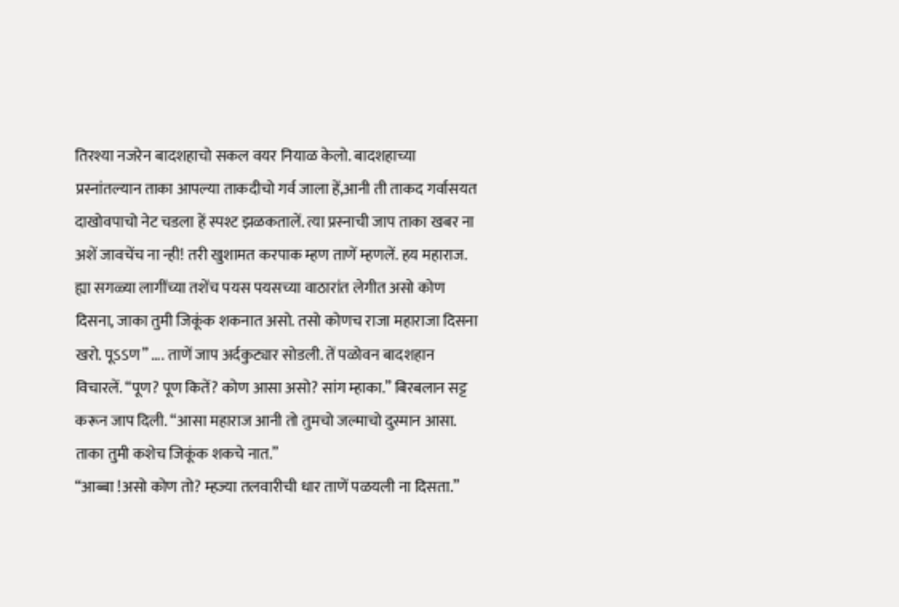तिरश्या नजरेन बादशहाचो सकल वयर नियाळ केलो. बादशहाच्या प्रस्नांतल्यान ताका आपल्या ताकदीचो गर्व जाला हें,आनी ती ताकद गर्वासयत दाखोवपाचो नेट चडला हें स्पश्ट झळकतालें. त्या प्रस्नाची जाप ताका खबर ना अशें जावचेंच ना न्ही! तरी खुशामत करपाक म्हण ताणें म्हणलें. हय महाराज. ह्या सगळ्या लागींच्या तशेंच पयस पयसच्या वाठारांत लेगीत असो कोण दिसना, जाका तुमी जिकूंक शकनात असो. तसो कोणच राजा महाराजा दिसना खरो. पूऽऽण” …. ताणें जाप अर्दकुट्यार सोडली. तें पळोवन बादशहान विचारलें. “पूण? पूण कितें? कोण आसा असो? सांग म्हाका.” बिरबलान सट्ट करून जाप दिली. “आसा महाराज आनी तो तुमचो जल्माचो दुस्मान आसा. ताका तुमी कशेच जिकूंक शकचे नात.”
“आब्बा !असो कोण तो? म्हज्या तलवारीची धार ताणें पळयली ना दिसता.”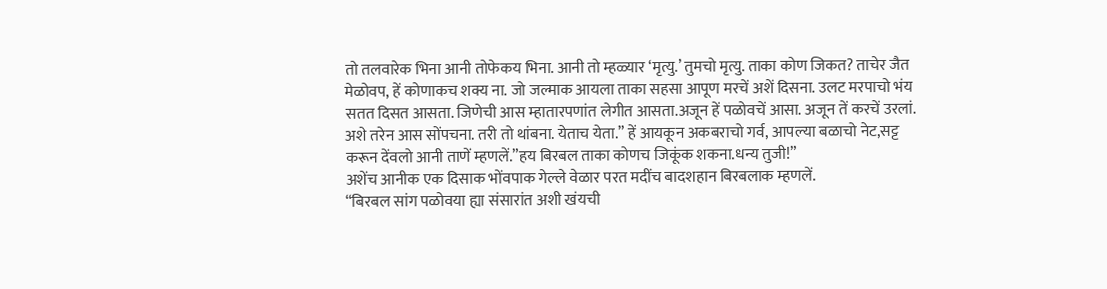तो तलवारेक भिना आनी तोफेकय भिना. आनी तो म्हळ्यार ‘मृत्यु.’ तुमचो मृत्यु. ताका कोण जिकत? ताचेर जैत मेळोवप, हें कोणाकच शक्य ना. जो जल्माक आयला ताका सहसा आपूण मरचें अशें दिसना. उलट मरपाचो भंय सतत दिसत आसता. जिणेची आस म्हातारपणांत लेगीत आसता.अजून हें पळोवचें आसा. अजून तें करचें उरलां. अशे तरेन आस सोंपचना. तरी तो थांबना. येताच येता.” हें आयकून अकबराचो गर्व, आपल्या बळाचो नेट,सट्ट करून देंवलो आनी ताणें म्हणलें.”हय बिरबल ताका कोणच जिकूंक शकना.धन्य तुजी!”
अशेंच आनीक एक दिसाक भोंवपाक गेल्ले वेळार परत मदींच बादशहान बिरबलाक म्हणलें.
“बिरबल सांग पळोवया ह्या संसारांत अशी खंयची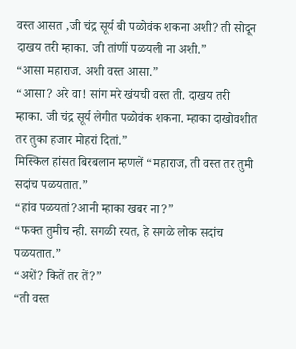वस्त आसत ,जी चंद्र सूर्य बी पळोवंक शकना अशी? ती सोदून दाखय तरी म्हाका. जी तांणीं पळयली ना अशी.”
“आसा महाराज. अशी वस्त आसा.”
“आसा? अरे वा! सांग मरे खंयची वस्त ती. दाखय तरी म्हाका. जी चंद्र सूर्य लेगीत पळोवंक शकना. म्हाका दाखोवशीत तर तुका हजार मोहरां दितां.”
मिस्किल हांसत बिरबलान म्हणलें “महाराज, ती वस्त तर तुमी सदांच पळयतात.”
“हांव पळयतां?आनी म्हाका खबर ना?”
“फक्त तुमीच न्ही. सगळी रयत, हे सगळे लोक सदांच पळयतात.”
“अशें? कितें तर तें?”
“ती वस्त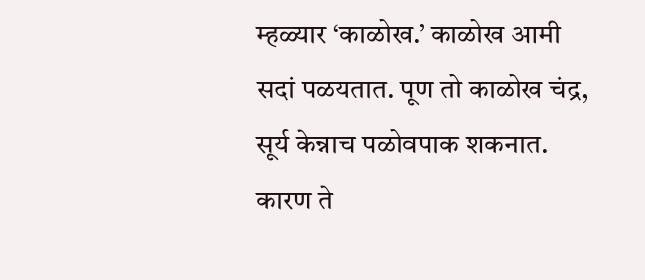म्हळ्यार ‘काळोख.’ काळोख आमी सदां पळयतात. पूण तो काळोख चंद्र, सूर्य केन्नाच पळोवपाक शकनात. कारण ते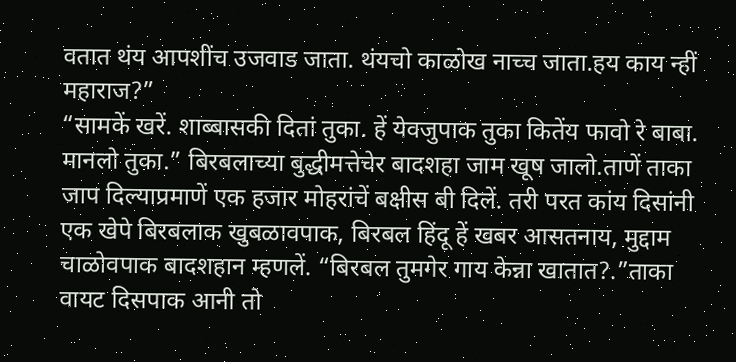वतात थंय आपशींच उजवाड जाता. थंयचो काळोख नाच्च जाता.हय काय न्हीं महाराज?”
“सामकें खरें. शाब्बासकी दितां तुका. हें येवजुपाक तुका कितेंय फावो रे बाबा. मानलो तुका.” बिरबलाच्या बुद्धीमत्तेचेर बादशहा जाम खूष जालो.ताणें ताका जाप दिल्याप्रमाणें एक हजार मोहरांचें बक्षीस बी दिलें. तरी परत कांय दिसांनी एक खेपे बिरबलाक खुबळावपाक, बिरबल हिंदू हें खबर आसतनाय, मुद्दाम चाळोवपाक बादशहान म्हणलें. “बिरबल तुमगेर गाय केन्ना खातात?.”ताका वायट दिसपाक आनी तो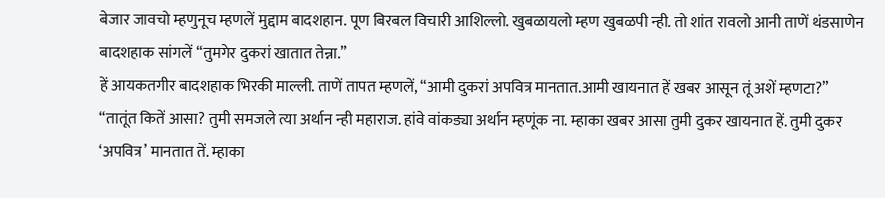बेजार जावचो म्हणुनूच म्हणलें मुद्दाम बादशहान. पूण बिरबल विचारी आशिल्लो. खुबळायलो म्हण खुबळपी न्ही. तो शांत रावलो आनी ताणें थंडसाणेन बादशहाक सांगलें “तुमगेर दुकरां खातात तेन्ना.”
हें आयकतगीर बादशहाक भिरकी माल्ली. ताणें तापत म्हणलें, “आमी दुकरां अपवित्र मानतात.आमी खायनात हें खबर आसून तूं अशें म्हणटा?”
“तातूंत कितें आसा? तुमी समजले त्या अर्थान न्ही महाराज. हांवे वांकड्या अर्थान म्हणूंक ना. म्हाका खबर आसा तुमी दुकर खायनात हें. तुमी दुकर ‘अपवित्र’ मानतात तें. म्हाका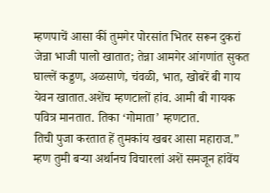म्हणपाचें आसा कीं तुमगेर पोरसांत भितर सरून दुकरां जेन्ना भाजी पालो खातात; तेन्ना आमगेर आंगणांत सुकत घाल्लें कड्डण, अळसाणे, चंवळी, भात, खोबरें बी गाय येवन खातात.अशेंच म्हणटालों हांव. आमी बी गायक पवित्र मानतात. तिका ‘गोमाता’ म्हणटात.
तिची पुजा करतात हें तुमकांय खबर आसा महाराज.” म्हण तुमी बऱ्या अर्थानच विचारलां अशें समजून हांवेंय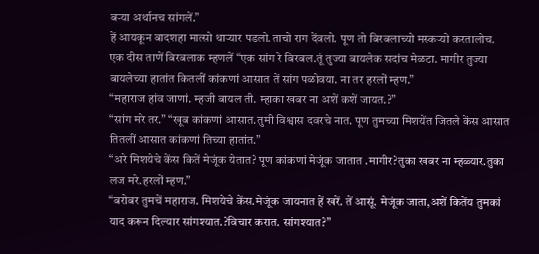बऱ्या अर्थानच सांगलें.”
हें आयकून बादशहा मात्सो थाऱ्यार पडलो.ताचो राग देंवलो. पूण तो बिरबलाच्यो मस्कऱ्यो करतालोच. एक दीस ताणें बिरबलाक म्हणलें “एक सांग रे बिरबल.तूं तुज्या बायलेक सदांच मेळटा. मागीर तुज्या बायलेच्या हातांत कितलीं कांकणां आसात तें सांग पळोवया. ना तर हरलों म्हण.”
“महाराज हांव जाणां. म्हजी बायल ती. म्हाका खबर ना अशें कशें जायत.?”
“सांग मरे तर.” “खूब कांकणां आसात.तुमी विश्वास दवरचे नात. पूण तुमच्या मिशयेंत जितले केंस आसात तितलीं आसात कांकणां तिच्या हातांत.”
“अरे मिशयेचे केंस कितें मेजूंक येतात? पूण कांकणां मेजूंक जातात .मागीर?तुका खबर ना म्हळ्यार.तुका लज मरे.हरलों म्हण.”
“बरोबर तुमचें महाराज. मिशयेचे केंस.मेजूंक जायनात हें खरें. तें आसूं. मेजूंक जाता,अशें कितेंय तुमकां याद करून दिल्यार सांगश्यात.?विचार करात. सांगश्यात?”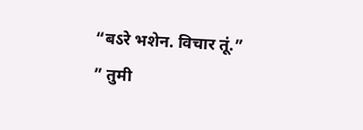“बऽरे भशेन. विचार तूं.”
” तुमी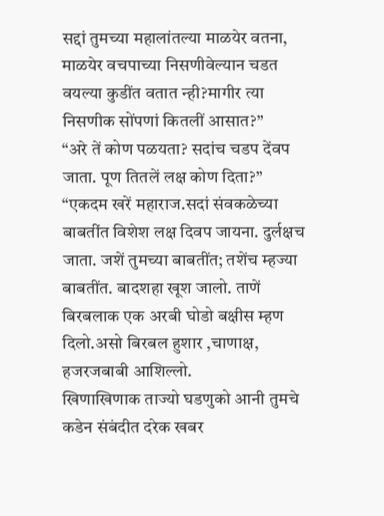सद्दां तुमच्या महालांतल्या माळयेर वतना, माळयेर वचपाच्या निसणीवेल्यान चडत वयल्या कुडींत वतात न्ही?मागीर त्या निसणीक सोंपणां कितलीं आसात?”
“अरे तें कोण पळयता? सदांच चडप देंवप जाता. पूण तितलें लक्ष कोण दिता?”
“एकदम खरें महाराज.सदां संवकळेच्या बाबतींत विशेश लक्ष दिवप जायना. दुर्लक्षच जाता. जशें तुमच्या बाबतींत; तशेंच म्हज्या बाबतींत. बादशहा खूश जालो. ताणें बिरबलाक एक अरबी घोडो बक्षीस म्हण दिलो.असो बिरबल हुशार ,चाणाक्ष, हजरजबाबी आशिल्लो.
खिणाखिणाक ताज्यो घडणुको आनी तुमचे कडेन संबंदीत दरेक खबर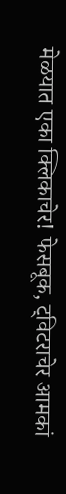मेळयात एका क्लिकाचेर! फेसबूक, ट्विटराचेर आमकां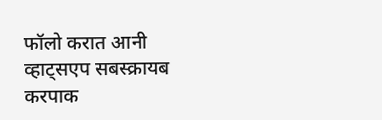फॉलो करात आनी व्हाट्सएप सबस्क्रायब करपाक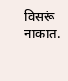विसरूं नाकात.